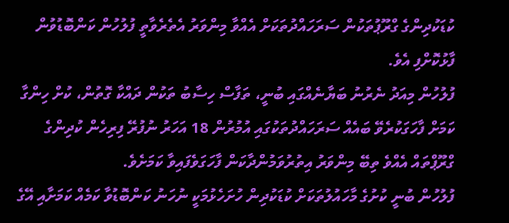ކުޑަކުދިންގެ ގްރޫޕުތަކުން ސަރަހައްދުތަކަށް އެއްވާ މިންވަރު އެތެރެވާތީ ފުލުހުން ކަންބޮޑުވުން ފާޅުކޮށްފި އެވެ.
ފުލުހުން މިއަދު ނެރުނު ބަޔާނެއްގައި ބުނީ، ތަފާސް ހިސާބު ތަކުން ދައްކާ ގޮތުން، ކުށް ހިންގާ ކަމަށް ފާހަގަކުރެވޭ ބައެއް ސަރަހައްދުތަކުގައި އުމުރުން 18 އަހަރު ނުފުރޭ ފިރިހެން ކުދިންގެ ގްރޫޕްތައް އެއްވެ ތިބޭ މިންވަރު އިތުރުވަމުންދާކަން ފާހަގަވެފައިވާ ކަމަށެވެ.
ފުލުހުން ބުނީ ކުށުގެ މާހައުލުތަކަށް ކުޑަކުދިން ހުށަހެޅުމަކީ ނުހަނު ކަންބޮޑުވާ ކަމެއް ކަމަށާއި އޭގެ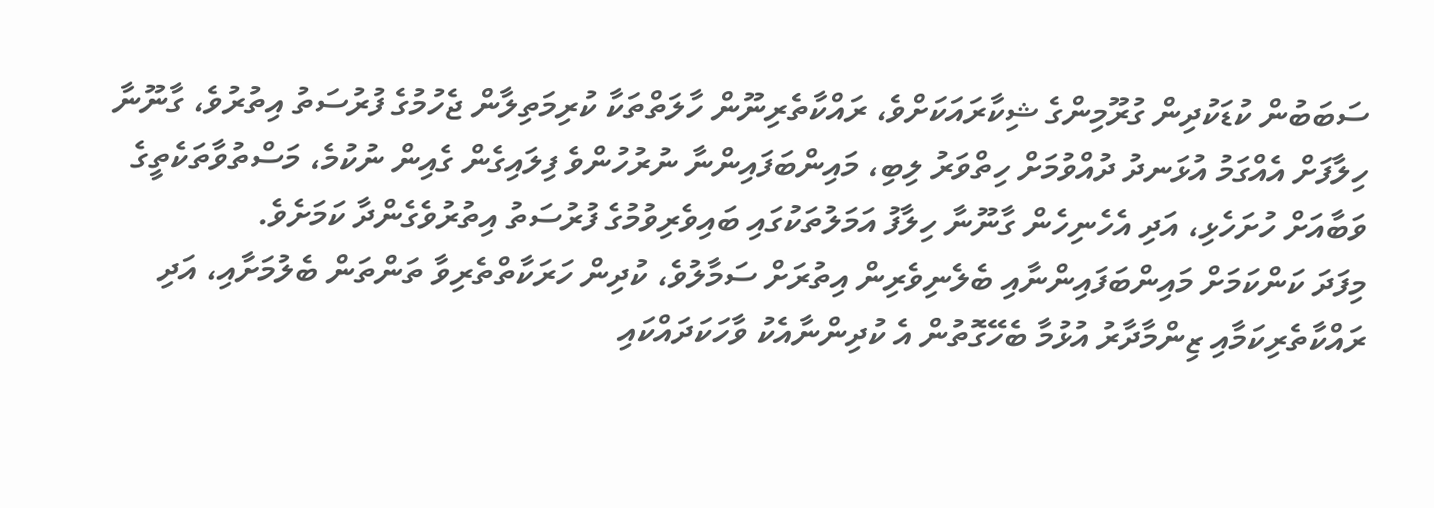ސަބަބުން ކުޑަކުދިން ގުރޫމިންގެ ޝިކާރައަކަށްވެ، ރައްކާތެރިނޫން ހާލަތްތަކާ ކުރިމަތިލާން ޖެހުމުގެ ފުރުސަތު އިތުރުވެ، ގާނޫނާ ހިލާފަށް އެއްގަމު އުޅަނދު ދުއްވުމަށް ހިތްވަރު ލިބި، މައިންބަފައިންނާ ނުރުހުންވެ ފިލައިގެން ގެއިން ނުކުމެ، މަސްތުވާތަކެތީގެ ވަބާއަށް ހުށަހެޅި، އަދި އެހެނިހެން ގާނޫނާ ހިލާފު އަމަލުތަކުގައި ބައިވެރިވުމުގެ ފުރުސަތު އިތުރުވެގެންދާ ކަމަށެވެ.
މިފަދަ ކަންކަމަށް މައިންބަފައިންނާއި ބެލެނިވެރިން އިތުރަށް ސަމާލުވެ، ކުދިން ހަރަކާތްތެރިވާ ތަންތަން ބެލުމަށާއި، އަދި ރައްކާތެރިކަމާއި ޒިންމާދާރު އުޅުމާ ބެހޭގޮތުން އެ ކުދިންނާއެކު ވާހަކަދައްކައި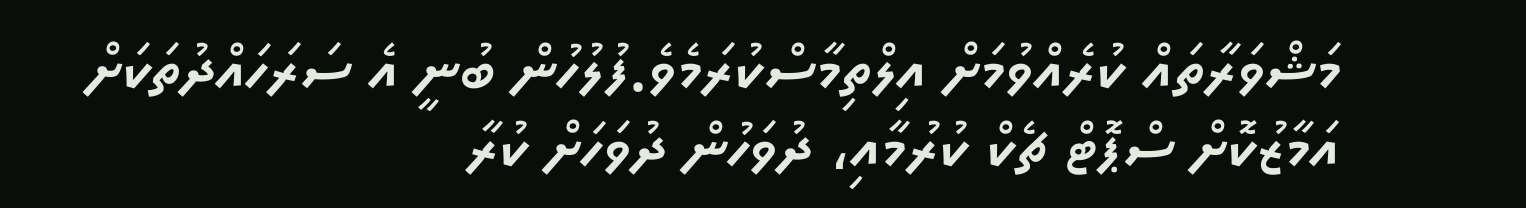މަޝްވަރާތައް ކުރެއްވުމަށް އިލްތިމާސްކުރަމެވެ.ފުލުހުން ބުނީ އެ ސަރަހައްދުތަކަށް އަމާޒުކޮށް ސްޕޮޓް ޗެކް ކުރުމާއި، ދުވަހުން ދުވަހަށް ކުރާ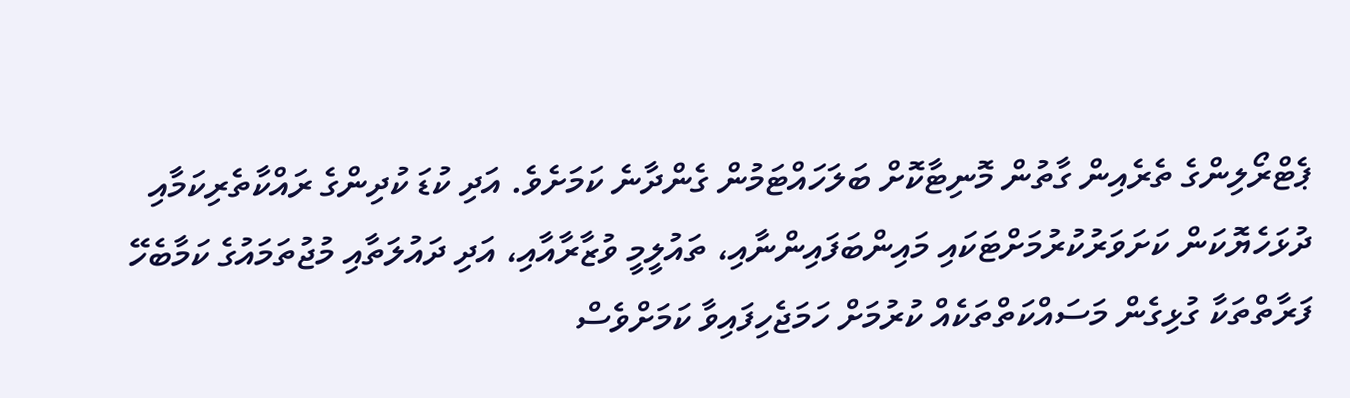ޕެޓްރޯލިންގެ ތެރެއިން ގާތުން މޮނިޓާކޮށް ބަލަހައްޓަމުން ގެންދާނެ ކަމަށެވެ. އަދި ކުޑަ ކުދިންގެ ރައްކާތެރިކަމާއި ދުޅަހެޔޮކަން ކަށަވަރުކުރުމަށްޓަކައި މައިންބަފައިންނާއި، ތައުލީމީ ވުޒާރާއާއި، އަދި ދައުލަތާއި މުޖުތަމައުގެ ކަމާބެހޭ ފަރާތްތަކާ ގުޅިގެން މަސައްކަތްތަކެއް ކުރުމަށް ހަމަޖެހިފައިވާ ކަމަށްވެސް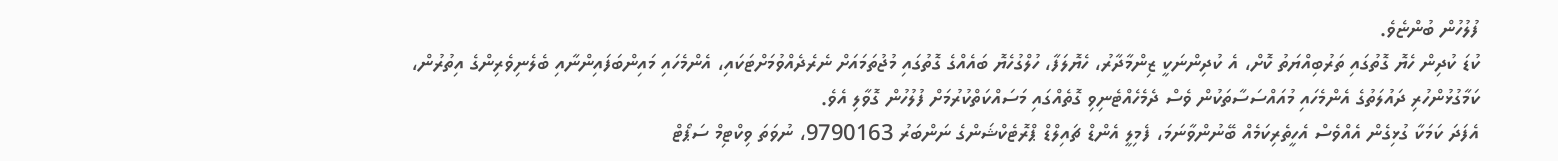ފުލުހުން ބުންޏެވެ.
ކުޑަ ކުދިން ހެޔޮ ގޮތުގައި ތަރުބިއްޔަތު ކޮށް، އެ ކުދިންނަކީ ޒިންމާދާރު، ހެޔޮލަފާ، ހުލްގުހެޔޮ ބައެއްގެ ގޮތުގައި މުޖުތަމައަށް ނެރެދެއްވުމަށްޓަކައި، އެންމެހައި މައިންބަފައިންނާއި ބެލެނިވެރިންގެ އިތުރުން، ކަމާގުޅުންހުރި ދައުލަތުގެ އެންމެހައި މުއައްސަސާތަކުން ވެސް ދެމެހެއްޓެނިވި ގޮތެއްގައި މަސައްކަތްކުރުމަށް ފުލުހުން ގޮވާލި އެވެ.
އެފަދަ ކަމަކާ ގުޅިގެން އެއްވެސް އެހީތެރިކަމެއް ބޭނުންވާނަމަ، ފެމިލީ އެންޑް ޗައިލްޑް ޕްރޮޓެކްޝަންގެ ނަންބަރު 9790163، ނުވަތަ ވިކްޓިމް ސަޕޯޓް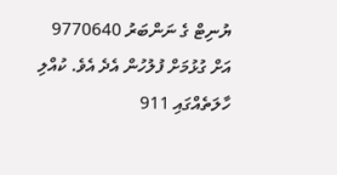ޔުނިޓް ގެ ނަންބަރު 9770640 އަށް ގުޅުމަށް ފުލުހުން އެދެ އެވެ. ކުއްލި ހާލަތެއްގައި 911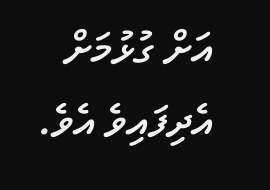އަށް ގުޅުމަށް އެދިފައިވެ އެވެ.